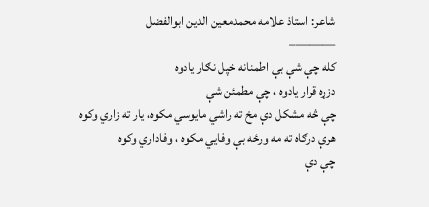شاعر: استاذ علامه محمدمعين الدین ابوالفضل
———–
کله چې شې بې اطمنانه خپل نګار يادوه
دزړه قرار يادوه ، چې مطمئن شې
چې څه مشکل دې مخ ته راشي مايوسي مکوه، يار ته زاري وکوه
هرې درګاه ته مه ورځه بې وفايي مکوه ، وفاداري وکوه
چې دې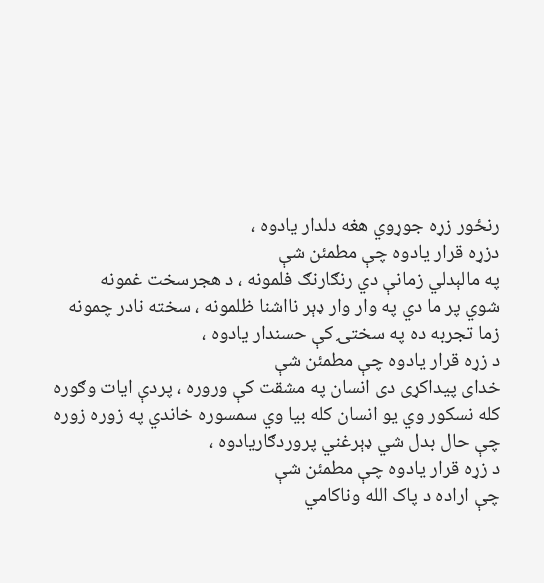رنځور زړه جوړوي هغه دلدار يادوه ،
دزړه قرار يادوه چې مطمئن شې
په مالېدلي زمانې دي رنګارنګ فلمونه ، د هجرسخت غمونه
شوي پر ما دي په وار وار ډېر نااشنا ظلمونه ، سخته نادر چمونه
زما تجربه ده په سختۍ کې حسندار يادوه ،
د زړه قرار يادوه چې مطمئن شې
خدای پيداکړی دی انسان په مشقت کې وروره ، پردې ايات وګوره
کله نسکور وي يو انسان کله بيا وي سمسوره خاندي په زوره زوره
چې حال بدل شي ډېرغني پروردګاريادوه ،
د زړه قرار يادوه چې مطمئن شې
چې اراده د پاک الله وناکامي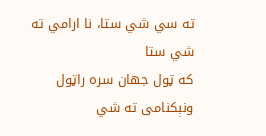ته سي شي ستا، نا ارامي ته شي ستا
که ټول جهان سره راټول ونېکنامی ته شي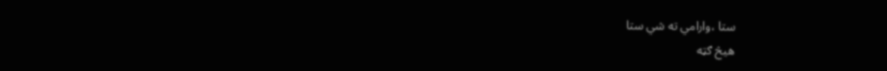ستا ،وارامي ته شي ستا
هيڅ ګټه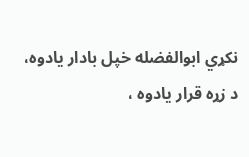نکړي ابوالفضله خپل بادار يادوه،
د زړه قرار يادوه ،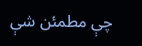چې مطمئن شې